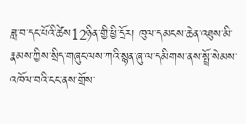ཟླ་བ་དང་པོའི་ཚེས12ཉིན་གྱི་ཕྱི་དྲོར། ཁུལ་དམངས་ཆེན་འཐུས་མི་རྣམས་ཀྱིས་སྲིད་གཞུང་ལས་ཀའི་སྙན་ཞུ་ལ་དམིགས་ནས་སྤྲོ་སེམས་འཁོལ་བའི་ངང་ནས་གྲོས་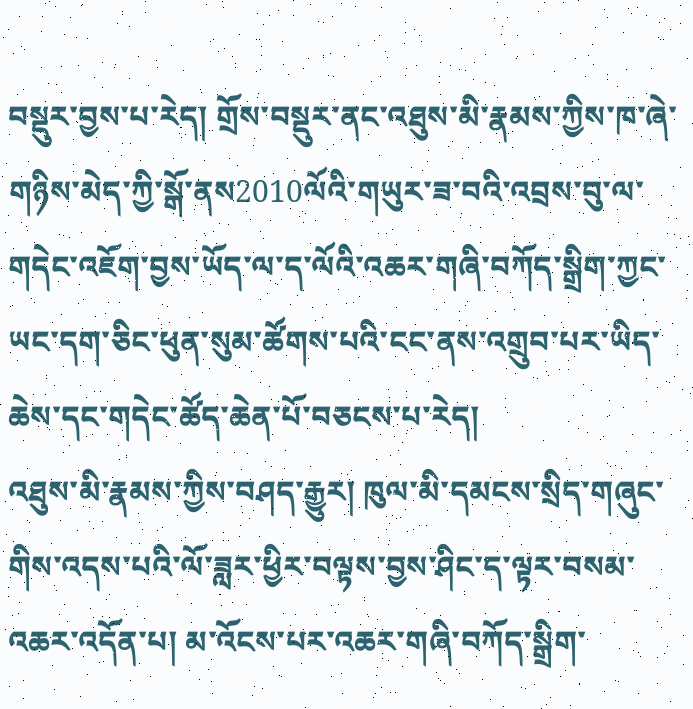བསྡུར་བྱས་པ་རེད། གྲོས་བསྡུར་ནང་འཐུས་མི་རྣམས་ཀྱིས་ཁ་ཞེ་གཉིས་མེད་ཀྱི་སྒོ་ནས2010ལོའི་གཡུར་ཟ་བའི་འབྲས་བུ་ལ་གདེང་འཇོག་བྱས་ཡོད་ལ་ད་ལོའི་འཆར་གཞི་བཀོད་སྒྲིག་ཀྱང་ཡང་དག་ཅིང་ཕུན་སུམ་ཚོགས་པའི་ངང་ནས་འགྲུབ་པར་ཡིད་ཆེས་དང་གདེང་ཚོད་ཆེན་པོ་བཅངས་པ་རེད།
འཐུས་མི་རྣམས་ཀྱིས་བཤད་རྒྱུར། ཁུལ་མི་དམངས་སྲིད་གཞུང་གིས་འདས་པའི་ལོ་ཟླར་ཕྱིར་བལྟས་བྱས་ཤིང་ད་ལྟར་བསམ་འཆར་འདོན་པ། མ་འོངས་པར་འཆར་གཞི་བཀོད་སྒྲིག་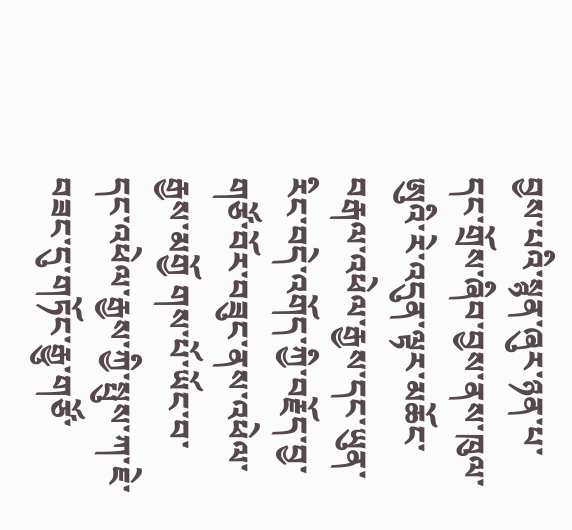བྱས་པའི་སྙན་ཞུར་ཉན་པ་དང་གྲོས་ཞིབ་བྱས་ནས་ཁུལ་ཨུའི་རེ་འདུན་ལྟར་མཆོང་བརྒལ་འཕེལ་རྒྱས་དང་ཡུན་རིང་བདེ་འགོད་ཀྱི་བརྗོད་བྱ་གཙོ་བོར་བཟུང་ནས་འཕེལ་རྒྱས་མགྱོ གས་པོ་ཡོང་བ་དང་འཕེལ་རྒྱས་ཀྱི་སྤུས་ཀ་ཇེ་བཟང་དུ་གཏོང་རྒྱུ་གཙོ་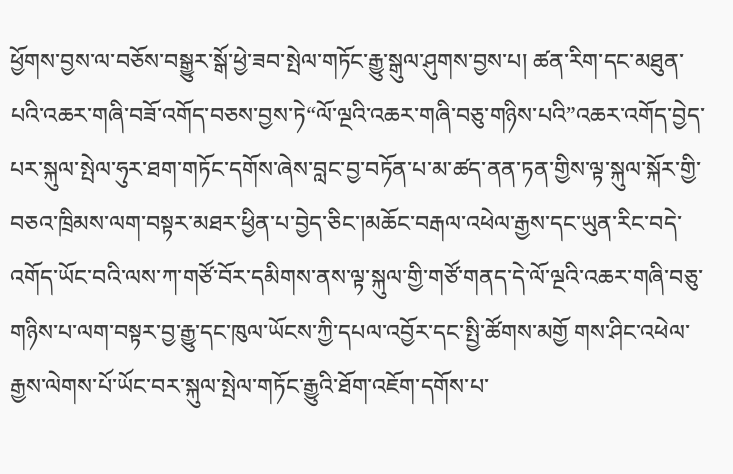ཕྱོགས་བྱས་ལ་བཅོས་བསྒྱུར་སྒོ་ཕྱེ་ཟབ་སྤེལ་གཏོང་རྒྱུ་སྒུལ་ཤུགས་བྱས་པ། ཚན་རིག་དང་མཐུན་པའི་འཆར་གཞི་བཟོ་འགོད་བཅས་བྱས་ཏེ“ལོ་ལྔའི་འཆར་གཞི་བཅུ་གཉིས་པའི”འཆར་འགོད་བྱེད་པར་སྐུལ་སྤེལ་ཧུར་ཐག་གཏོང་དགོས་ཞེས་བླང་བྱ་བཏོན་པ་མ་ཚད་ནན་ཏན་གྱིས་ལྟ་སྐུལ་སྐོར་གྱི་བཅའ་ཁྲིམས་ལག་བསྟར་མཐར་ཕྱིན་པ་བྱེད་ཅིང་།མཆོང་བརྒལ་འཕེལ་རྒྱས་དང་ཡུན་རིང་བདེ་འགོད་ཡོང་བའི་ལས་ཀ་གཙོ་བོར་དམིགས་ནས་ལྟ་སྐུལ་གྱི་གཙོ་གནད་དེ་ལོ་ལྔའི་འཆར་གཞི་བཅུ་གཉིས་པ་ལག་བསྟར་བྱ་རྒྱུ་དང་ཁུལ་ཡོངས་ཀྱི་དཔལ་འབྱོར་དང་སྤྱི་ཚོགས་མགྱོ གས་ཤིང་འཕེལ་རྒྱས་ལེགས་པོ་ཡོང་བར་སྐུལ་སྤེལ་གཏོང་རྒྱུའི་ཐོག་འཇོག་དགོས་པ་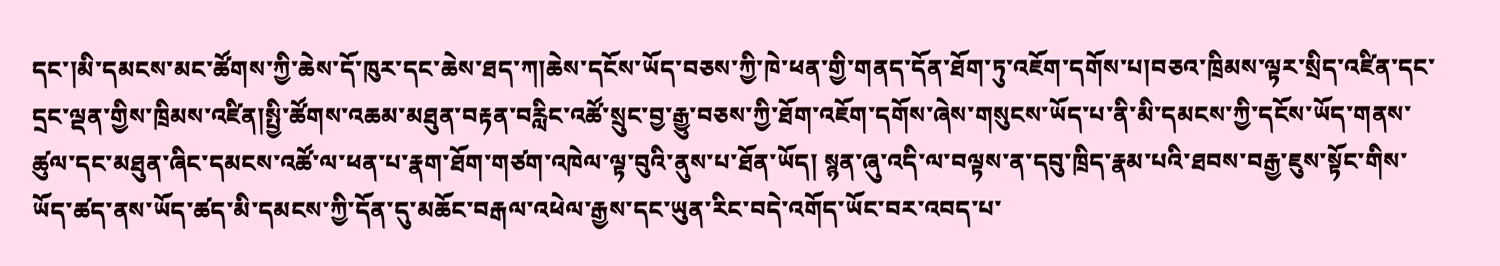དང་།མི་དམངས་མང་ཚོགས་ཀྱི་ཆེས་དོ་ཁུར་དང་ཆེས་ཐད་ཀ།ཆེས་དངོས་ཡོད་བཅས་ཀྱི་ཁེ་ཕན་གྱི་གནད་དོན་ཐོག་ཏུ་འཇོག་དགོས་པ།བཅའ་ཁྲིམས་ལྟར་སྲིད་འཛིན་དང་དྲང་ལྡན་གྱིས་ཁྲིམས་འཛིན།སྤྱི་ཚོགས་འཆམ་མཐུན་བརྟན་བརླིང་འཚོ་སྲུང་བྱ་རྒྱུ་བཅས་ཀྱི་ཐོག་འཇོག་དགོས་ཞེས་གསུངས་ཡོད་པ་ནི་མི་དམངས་ཀྱི་དངོས་ཡོད་གནས་ཚུལ་དང་མཐུན་ཞིང་དམངས་འཚོ་ལ་ཕན་པ་རྣག་ཐོག་གཙག་འཁེལ་ལྟ་བུའི་ནུས་པ་ཐོན་ཡོད། སྙན་ཞུ་འདི་ལ་བལྟས་ན་དབུ་ཁྲིད་རྣམ་པའི་ཐབས་བརྒྱ་ཇུས་སྟོང་གིས་ཡོད་ཚད་ནས་ཡོད་ཚད་མི་དམངས་ཀྱི་དོན་དུ་མཆོང་བརྒལ་འཕེལ་རྒྱས་དང་ཡུན་རིང་བདེ་འགོད་ཡོང་བར་འབད་པ་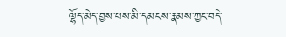ལྷོད་མེད་བྱས་པས་མི་དམངས་རྣམས་ཀྱང་བདེ་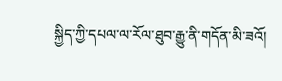སྐྱིད་ཀྱི་དཔལ་ལ་རོལ་ཐུབ་རྒྱུ་ནི་གདོན་མི་ཟའོ།